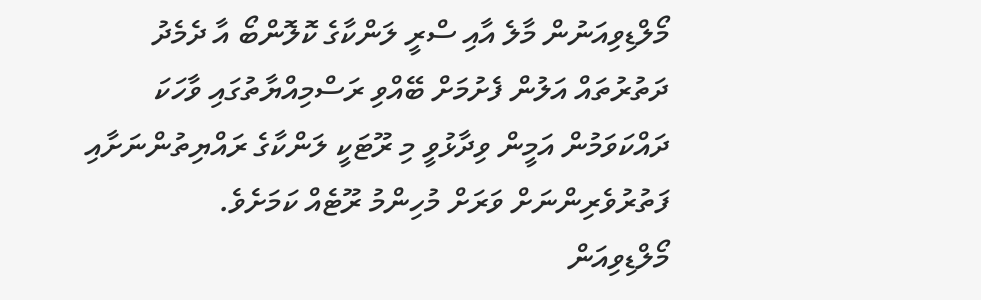މޯލްޑިވިއަނުން މާލެ އާއި ސްރީ ލަންކާގެ ކޮލޮންބޯ އާ ދެމެދު ދަތުރުތައް އަލުން ފެށުމަށް ބޭއްވި ރަސްމިއްޔާތުގައި ވާހަކަ ދައްކަވަމުން އަމީން ވިދާޅުވީ މި ރޫޓަކީ ލަންކާގެ ރައްޔިތުންނަށާއި ފަތުރުވެރިންނަށް ވަރަށް މުހިންމު ރޫޓެއް ކަމަށެވެ.
މޯލްޑިވިއަން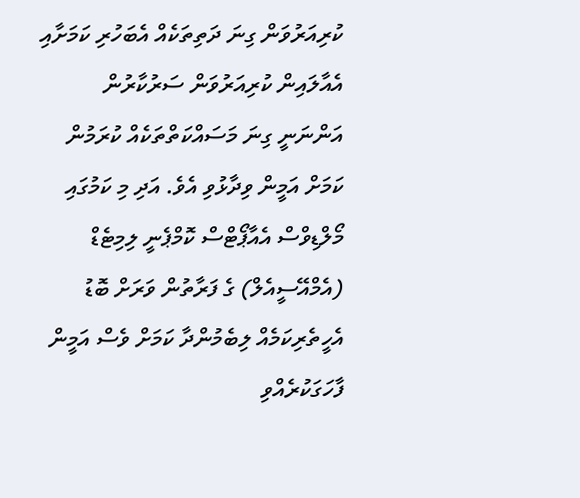ކުރިއަރުވަން ގިނަ ދަތިތަކެއް އެބަހުރި ކަމަށާއި އެއާލައިން ކުރިއަރުވަން ސަރުކާރުން އަންނަނީ ގިނަ މަސައްކަތްތަކެއް ކުރަމުން ކަމަށް އަމީން ވިދާޅުވި އެވެ. އަދި މި ކަމުގައި މޯލްޑިވްސް އެއާޕޯޓްސް ކޮމްޕެނީ ލިމިޓެޑް (އެމްއޭސީއެލް) ގެ ފަރާތުން ވަރަށް ބޮޑު އެހީތެރިކަމެއް ލިބެމުންދާ ކަމަށް ވެސް އަމީން ފާހަގަކުރެއްވި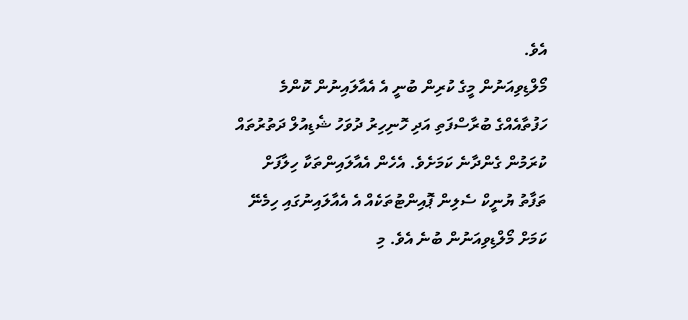އެވެ.
މޯލްޑިވިއަނުން މީގެ ކުރިން ބުނީ އެ އެއާލައިނުން ކޮންމެ ހަފުތާއެއްގެ ބުރާސްފަތި އަދި ހޮނިހިރު ދުވަހު ޝެޑިއުލް ދަތުރުތައް ކުރަމުން ގެންދާނެ ކަމަށެވެ. އެހެން އެއާލައިންތަކާ ހިލާފަށް ތަފާތު ޔުނީކް ސެލިން ޕޮއިންޓުތަކެއް އެ އެއާލައިނުގައި ހިމެނޭ ކަމަށް މޯލްޑިވިއަނުން ބުނެ އެވެ. މި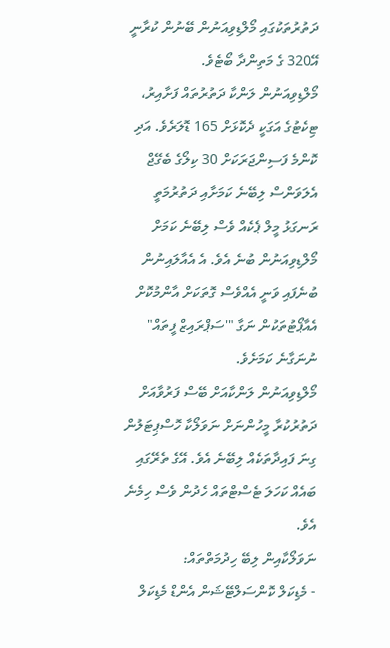ދަތުރުތަކުގައި މޯލްޑިވިއަނުން ބޭނުން ކުރާނީ އޭ320 ގެ މަތިންދާ ބޯޓެވެ.
މޯލްޑިވިއަނުން ލަންކާ ދަތުރުތައް ފަށާއިރު، ޓިކެޓުގެ އަގަކީ ދެކޮޅަށް 165 ޑޮލަރެވެ. އަދި ކޮންމެ ފަސިންޖަރަކަށް 30 ކިލޯގެ ބެގޭޖް އެލަވަންސް ލިބޭނެ ކަމަށާއި ދަތުރުމަތީ ރަނގަޅު މީލް ޕެކެއް ވެސް ލިބޭނެ ކަމަށް މޯލްޑިވިއަނުން ބުނެ އެވެ. އެ އެއާލައިނުން ބުނެފައި ވަނީ އެއްވެސް ގޮތަކަށް އާންމުކޮށް އެއާޕޯޓުތަކުން ނަގާ "'ސަޕްރައިޒް ފީތައް" ނުނަގާނެ ކަމަށެވެ.
މޯލްޑިވިއަނުން ލަންކާއަށް ބޭސް ފަރުވާއަށް ދަތުރުކުރާ މީހުންނަށް ނަވަލޯކާ ހޮސްޕިޓަލުން ގިނަ ފައިދާތަކެއް ލިބޭނެ އެވެ. އޭގެ ތެރޭގައި ބައެއް ކަހަލަ ޓެސްޓްތައް ހެދުން ވެސް ހިމެނެ އެވެ.
ނަވަލޯކާއިން ލިބޭ ހިދުމަތްތައް:
- މެޑިކަލް ކޮންސަލްޓޭޝަން އެންޑް މެޑިކަލް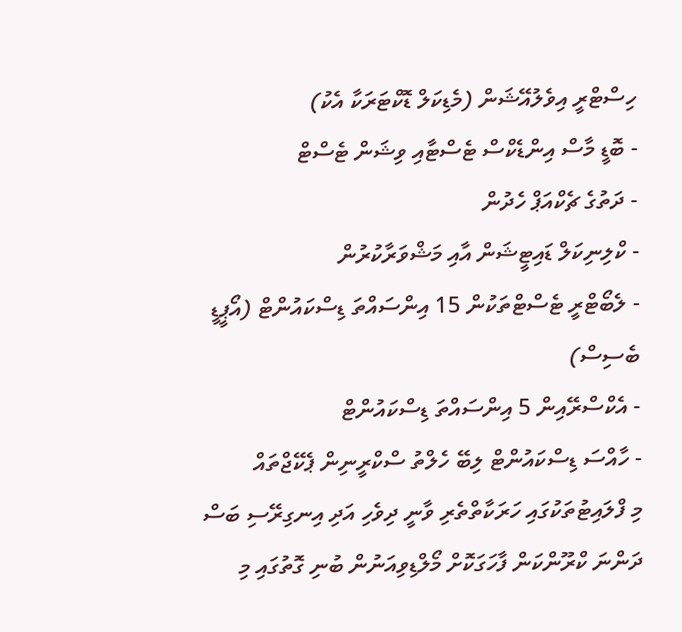ހިސްޓްރީ އިވެލުއޭޝަން (މެޑިކަލް ޑޮކްޓަރަކާ އެކު)
- ބޮޑީ މާސް އިންޑެކްސް ޓެސްޓާއި ވިޝަން ޓެސްޓް
- ދަތުގެ ޗެކްއަޕް ހެދުން
- ކްލިނިކަލް ޑައިޓީޝަން އާއި މަޝްވަރާކުރުން
- ލެބޯޓްރީ ޓެސްޓްތަކުން 15 އިންސައްތަ ޑިސްކައުންޓް (އޯޕީޑީ ބެސިސް)
- އެކްސްރޭއިން 5 އިންސައްތަ ޑިސްކައުންޓް
- ހާއްސަ ޑިސްކައުންޓް ލިބޭ ހެލްތު ސްކްރީނިން ޕެކޭޖްތައް
މި ފްލައިޓުތަކުގައި ހަރަކާތްތެރި ވާނީ ދިވެހި އަދި އިނގިރޭސި ބަސް ދަންނަ ކްރޫންކަން ފާހަގަކޮށް މޯލްޑިވިއަނުން ބުނި ގޮތުގައި މި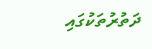ދަތުރުތަކުގައި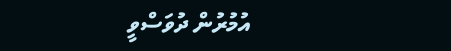އުމުރުން ދުވަސްވީ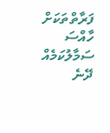ފަރާތްތަކަށް ހާއްސަ ސަމާލުކަމެއް ދޭނެ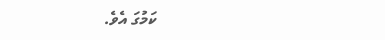ކަމުގަ އެވެ.